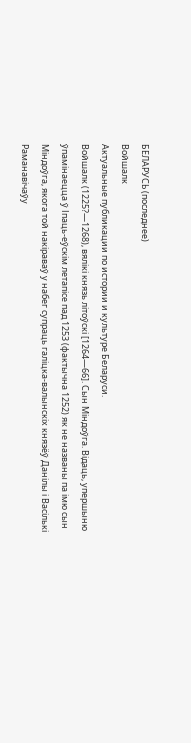БЕЛАРУСЬ (последнее)
Войшалк
Актуальные публикации по истории и культуре Беларуси.
Войшалк (1225?—1268), вялікі князь літоўскі [1264—66]. Сын Міндоўга. Відаць, упершыню ўпамінаецца ў Іпаць-еўскім летапісе пад 1253 (фактычна 1252) як не названы па імю сын Міндоўга, якога той накіраваў у набег супраць галіцка-валынскіх князёў Данілы i Васількі Раманавічаўу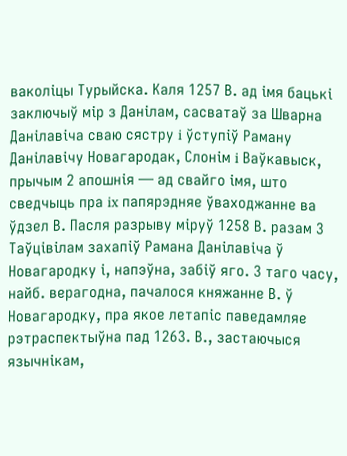ваколіцы Турыйска. Каля 1257 В. ад імя бацькі заключыў мір з Данілам, сасватаў за Шварна Данілавіча сваю сястру i ўступіў Раману Данілавічу Новагародак, Слонім i Ваўкавыск, прычым 2 апошнія — ад свайго імя, што сведчыць пра ix папярэдняе ўваходжанне ва ўдзел В. Пасля разрыву міруў 1258 В. разам 3 Таўцівілам захапіў Рамана Данілавіча ў Новагародку і, напэўна, забіў яго. 3 таго часу, найб. верагодна, пачалося княжанне В. ў Новагародку, пра якое летапіс паведамляе рэтраспектыўна пад 1263. В., застаючыся язычнікам,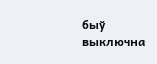быў выключна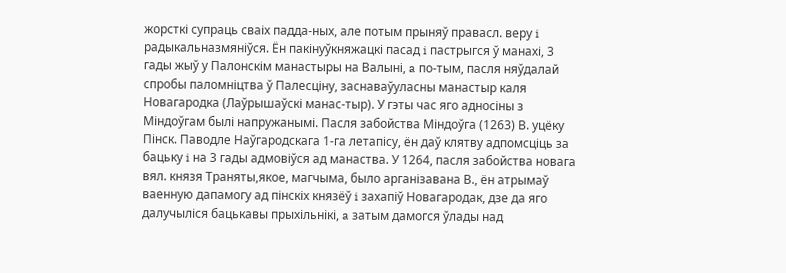жорсткі супраць сваіх падда-ных, але потым прыняў правасл. веру i радыкальназмяніўся. Ён пакінуўкняжацкі пасад i пастрыгся ў манахі, 3 гады жыў у Палонскім манастыры на Валыні, a по-тым, пасля няўдалай спробы паломніцтва ў Палесціну, заснаваўуласны манастыр каля Новагародка (Лаўрышаўскі манас-тыр). У гэты час яго адносіны з Міндоўгам былі напружанымі. Пасля забойства Міндоўга (1263) В. уцёку Пінск. Паводле Наўгародскага 1-га летапісу, ён даў клятву адпомсціць за бацьку i на 3 гады адмовіўся ад манаства. У 1264, пасля забойства новага вял. князя Траняты,якое, магчыма, было арганізавана В., ён атрымаў ваенную дапамогу ад пінскіх князёў i захапіў Новагародак, дзе да яго далучыліся бацькавы прыхільнікі, a затым дамогся ўлады над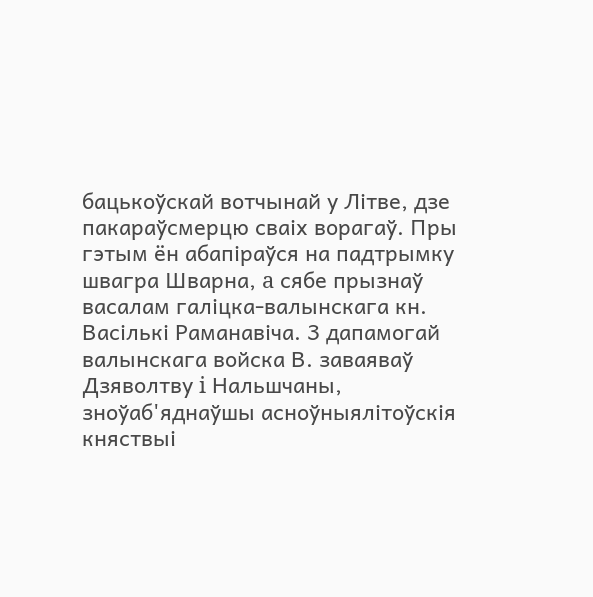бацькоўскай вотчынай у Літве, дзе пакараўсмерцю сваіх ворагаў. Пры гэтым ён абапіраўся на падтрымку швагра Шварна, a сябе прызнаў васалам галіцка-валынскага кн. Васількі Раманавіча. 3 дапамогай валынскага войска В. заваяваў Дзяволтву i Нальшчаны, зноўаб'яднаўшы асноўныялітоўскія княствыі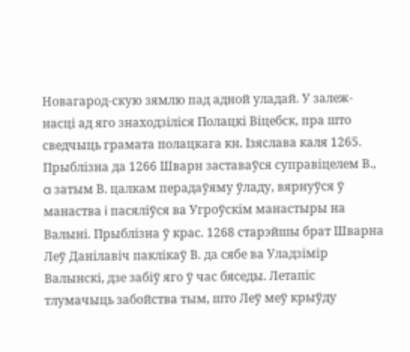Новагарод-скую зямлю пад адной уладай. У залеж-насці ад яго знаходзіліся Полацкі Віцебск, пра што сведчыць грамата полацкага кн. Ізяслава каля 1265. Прыблізна да 1266 Шварн заставаўся суправіцелем В., a затым В. цалкам перадаўяму ўладу, вярнуўся ў манаства i пасяліўся ва Угроўскім манастыры на Валыні. Прыблізна ў крас. 1268 старэйшы брат Шварна Леў Данілавіч паклікаў В. да сябе ва Уладзімір Валынскі, дзе забіў яго ў час бяседы. Летапіс тлумачыць забойства тым, што Леў меў крыўду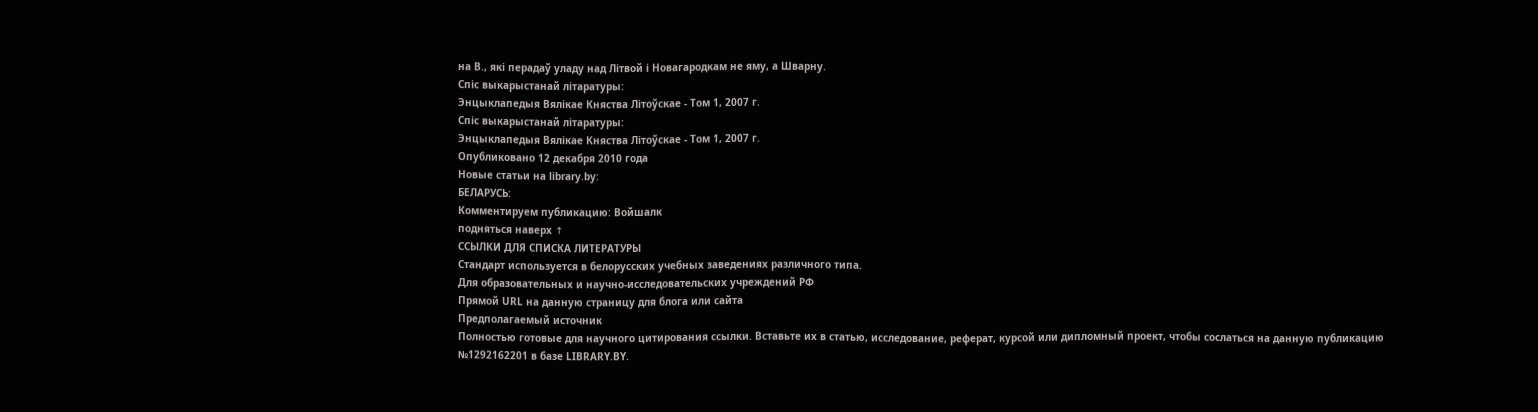на В., які перадаў уладу над Літвой i Новагародкам не яму, a Шварну.
Спіс выкарыстанай літаратуры:
Энцыклапедыя Вялікае Княства Літоўскае - Том 1, 2007 г.
Спіс выкарыстанай літаратуры:
Энцыклапедыя Вялікае Княства Літоўскае - Том 1, 2007 г.
Опубликовано 12 декабря 2010 года
Новые статьи на library.by:
БЕЛАРУСЬ:
Комментируем публикацию: Войшалк
подняться наверх ↑
ССЫЛКИ ДЛЯ СПИСКА ЛИТЕРАТУРЫ
Стандарт используется в белорусских учебных заведениях различного типа.
Для образовательных и научно-исследовательских учреждений РФ
Прямой URL на данную страницу для блога или сайта
Предполагаемый источник
Полностью готовые для научного цитирования ссылки. Вставьте их в статью, исследование, реферат, курсой или дипломный проект, чтобы сослаться на данную публикацию №1292162201 в базе LIBRARY.BY.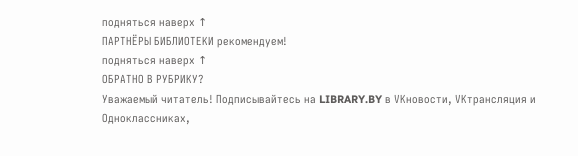подняться наверх ↑
ПАРТНЁРЫ БИБЛИОТЕКИ рекомендуем!
подняться наверх ↑
ОБРАТНО В РУБРИКУ?
Уважаемый читатель! Подписывайтесь на LIBRARY.BY в VKновости, VKтрансляция и Одноклассниках,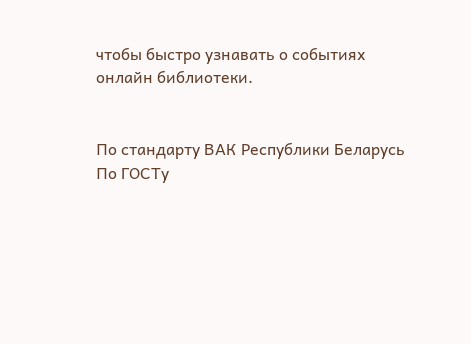чтобы быстро узнавать о событиях онлайн библиотеки.


По стандарту ВАК Республики Беларусь
По ГОСТу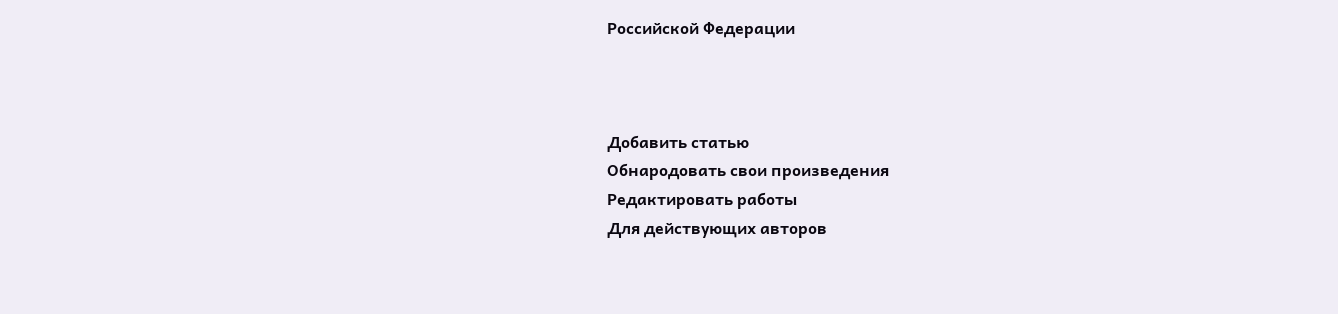Российской Федерации



Добавить статью
Обнародовать свои произведения
Редактировать работы
Для действующих авторов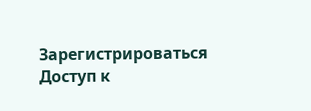Зарегистрироваться
Доступ к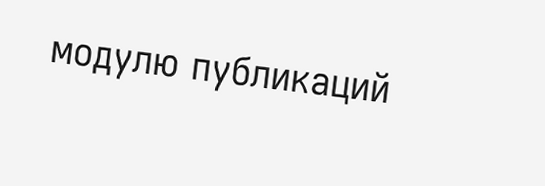модулю публикаций